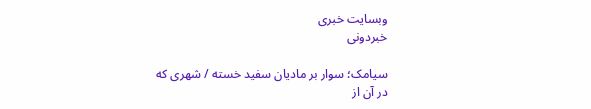وبسایت خبری
خبردونی

سیامک؛ سوار بر مادیان سفید خسته / شهری که در آن از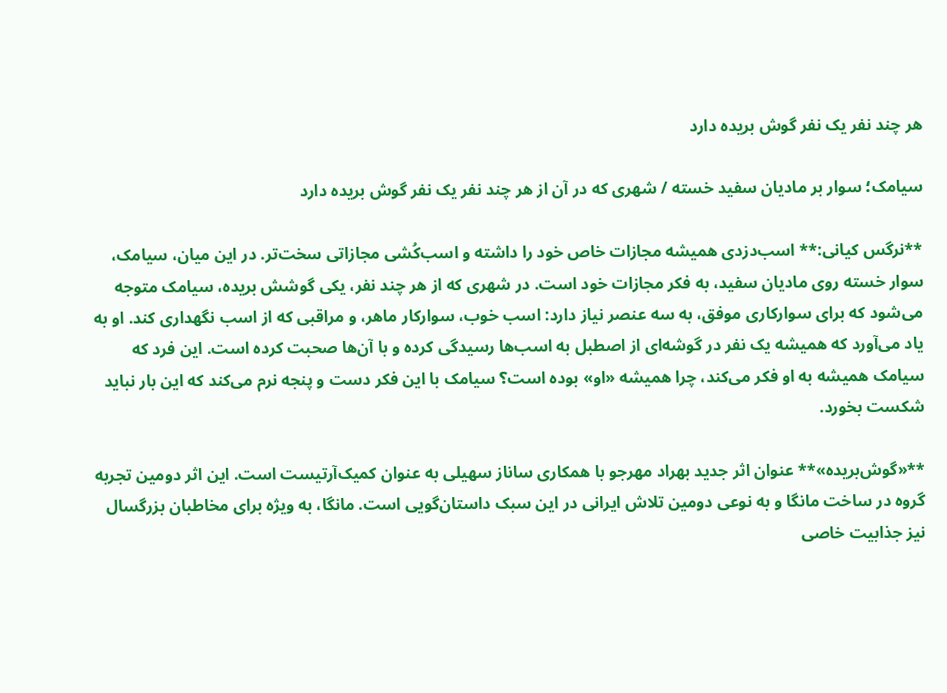هر چند نفر یک نفر گوش بریده دارد

سیامک؛ سوار بر مادیان سفید خسته / شهری که در آن از هر چند نفر یک نفر گوش بریده دارد

**نرگس کیانی:** اسب‌دزدی همیشه مجازات خاص خود را داشته و اسب‌کُشی مجازاتی سخت‌تر. در این میان، سیامک، سوار خسته روی مادیان سفید، به فکر مجازات خود است. در شهری که از هر چند نفر، یکی گوشش بریده، سیامک متوجه می‌شود که برای سوارکاری موفق، به سه عنصر نیاز دارد: اسب خوب، سوارکار ماهر، و مراقبی که از اسب نگهداری کند. او به یاد می‌آورد که همیشه یک نفر در گوشه‌ای از اصطبل به اسب‌ها رسیدگی کرده و با آن‌ها صحبت کرده است. این فرد که سیامک همیشه به او فکر می‌کند، چرا همیشه «او» بوده است؟ سیامک با این فکر دست و پنجه نرم می‌کند که این بار نباید شکست بخورد.

**«گوش‌بریده»** عنوان اثر جدید بهراد مهرجو با همکاری ساناز سهیلی به عنوان کمیک‌آرتیست است. این اثر دومین تجربه گروه در ساخت مانگا و به نوعی دومین تلاش ایرانی در این سبک داستان‌گویی است. مانگا، به ویژه برای مخاطبان بزرگسال نیز جذابیت خاصی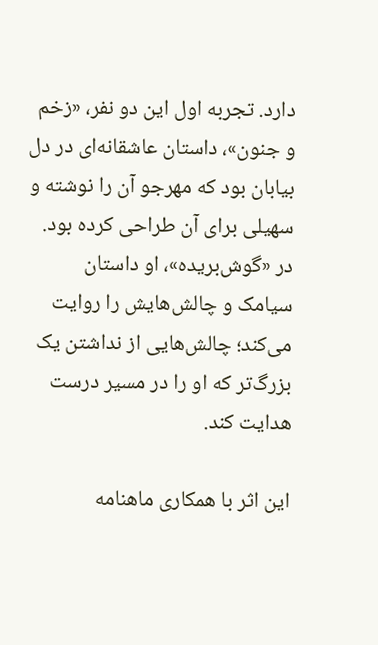دارد. تجربه اول این دو نفر، «زخم و جنون»، داستان عاشقانه‌ای در دل بیابان بود که مهرجو آن را نوشته و سهیلی برای آن طراحی کرده بود. در «گوش‌بریده»، او داستان سیامک و چالش‌هایش را روایت می‌کند؛ چالش‌هایی از نداشتن یک بزرگ‌تر که او را در مسیر درست هدایت کند.

این اثر با همکاری ماهنامه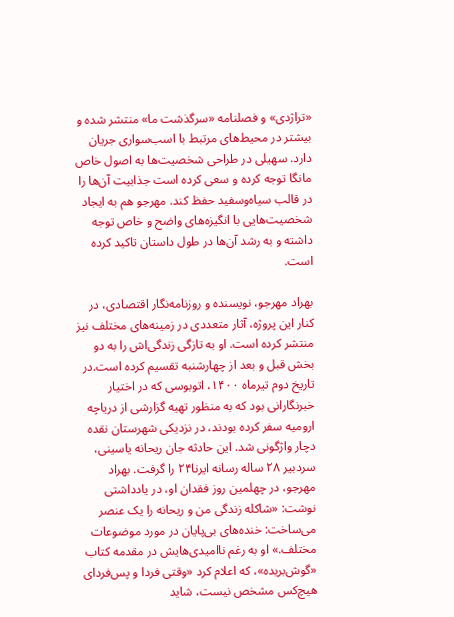«تراژدی» و فصلنامه «سرگذشت ما» منتشر شده و بیشتر در محیط‌های مرتبط با اسب‌سواری جریان دارد. سهیلی در طراحی شخصیت‌ها به اصول خاص مانگا توجه کرده و سعی کرده است جذابیت آن‌ها را در قالب سیاه‌وسفید حفظ کند. مهرجو هم به ایجاد شخصیت‌هایی با انگیزه‌های واضح و خاص توجه داشته و به رشد آن‌ها در طول داستان تاکید کرده است.

بهراد مهرجو، نویسنده و روزنامه‌نگار اقتصادی، در کنار این پروژه، آثار متعددی در زمینه‌های مختلف نیز منتشر کرده است. او به تازگی زندگی‌اش را به دو بخش قبل و بعد از چهارشنبه تقسیم کرده است.در تاریخ دوم تیرماه ۱۴۰۰، اتوبوسی که در اختیار خبرنگارانی بود که به منظور تهیه گزارشی از دریاچه ارومیه سفر کرده بودند، در نزدیکی شهرستان نقده دچار واژگونی شد. این حادثه جان ریحانه یاسینی، سردبیر ۲۸ ساله رسانه ایرنا۲۴ را گرفت. بهراد مهرجو، در چهلمین روز فقدان او، در یادداشتی نوشت: «شاکله زندگی من و ریحانه را یک عنصر می‌ساخت: خنده‌های بی‌پایان در مورد موضوعات مختلف.» او به رغم ناامیدی‌هایش در مقدمه کتاب «گوش‌بریده»، که اعلام کرد «وقتی فردا و پس‌فردای هیچ‌کس مشخص نیست، شاید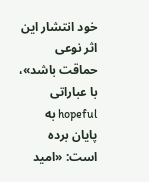خود انتشار این اثر نوعی حماقت باشد»، با عباراتی hopeful به پایان برده است: «امید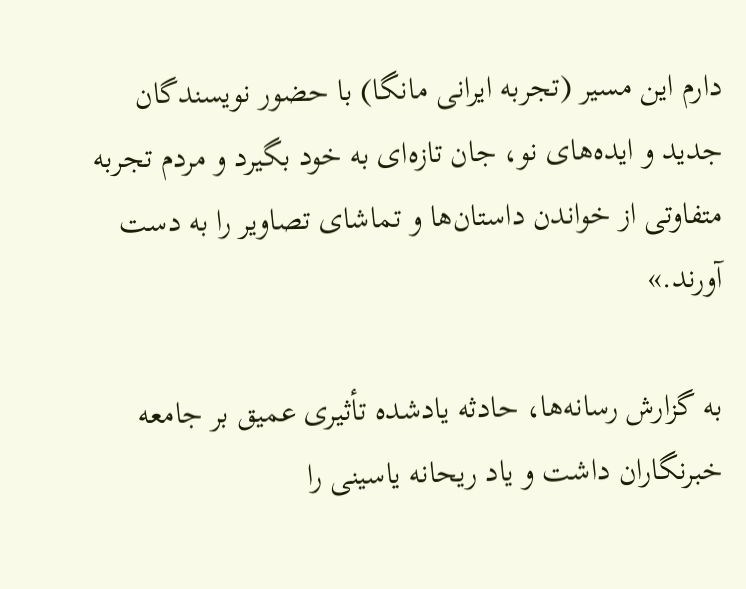دارم این مسیر (تجربه ایرانی مانگا) با حضور نویسندگان جدید و ایده‌های نو، جان تازه‌ای به خود بگیرد و مردم تجربه متفاوتی از خواندن داستان‌ها و تماشای تصاویر را به دست آورند.»

به گزارش رسانه‌ها، حادثه یادشده تأثیری عمیق بر جامعه خبرنگاران داشت و یاد ریحانه یاسینی را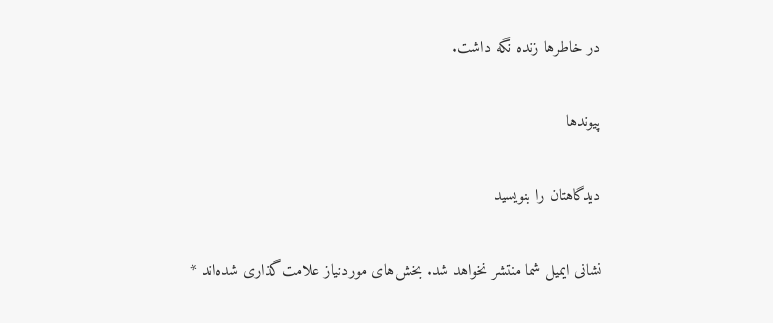در خاطرها زنده نگه داشت.

پیوندها

دیدگاهتان را بنویسید

نشانی ایمیل شما منتشر نخواهد شد. بخش‌های موردنیاز علامت‌گذاری شده‌اند *